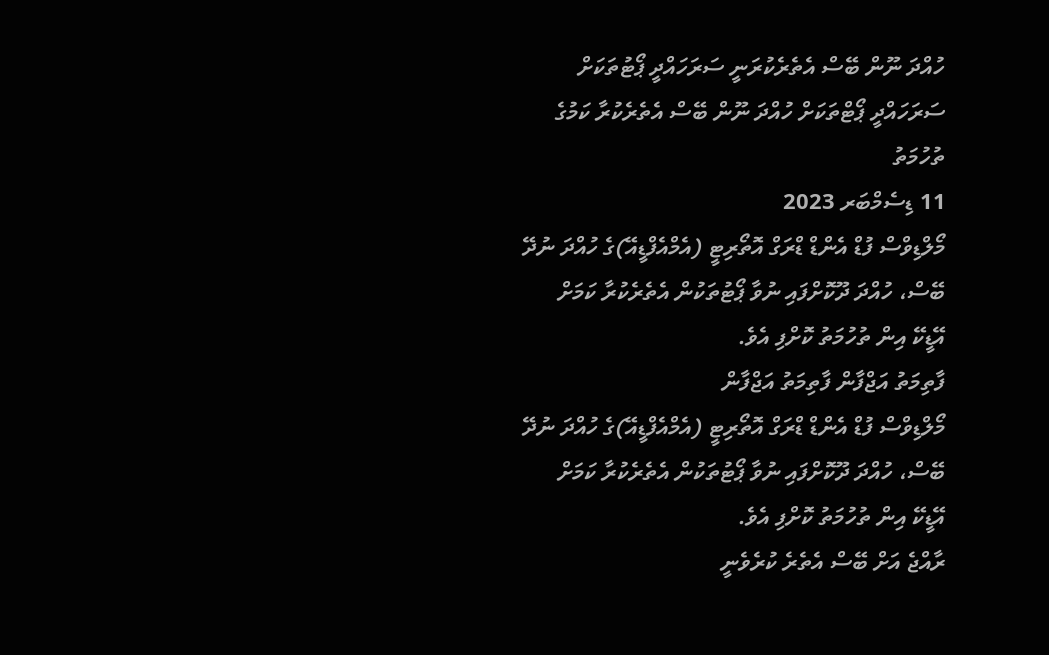ހުއްދަ ނޫން ބޭސް އެތެރެކުރަނީ ސަރަހައްދީ ޕޯޓުތަކަށް
ސަރަހައްދީ ޕޯޓްތަކަށް ހުއްދަ ނޫން ބޭސް އެތެރެކުރާ ކަމުގެ ތުހުމަތު
11 ޑިސެމްބަރ 2023
މޯލްޑިވްސް ފުޑް އެންޑް ޑްރަގް އޮތޯރިޓީ (އެމްއެފްޑީއޭ)ގެ ހުއްދަ ނުދޭ ބޭސް، ހުއްދަ ދޫކޮށްފައި ނުވާ ޕޯޓުތަކުން އެތެރެކުރާ ކަމަށް އޭޑީކޭ އިން ތުހުމަތު ކޮށްފި އެވެ.
ފާތިމަތު އަޖްފާން ފާތިމަތު އަޖްފާން
މޯލްޑިވްސް ފުޑް އެންޑް ޑްރަގް އޮތޯރިޓީ (އެމްއެފްޑީއޭ)ގެ ހުއްދަ ނުދޭ ބޭސް، ހުއްދަ ދޫކޮށްފައި ނުވާ ޕޯޓުތަކުން އެތެރެކުރާ ކަމަށް އޭޑީކޭ އިން ތުހުމަތު ކޮށްފި އެވެ.
ރާއްޖެ އަށް ބޭސް އެތެރެ ކުރެވެނީ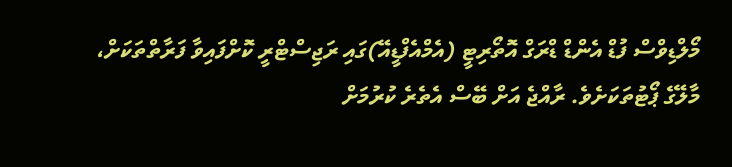މޯލްޑިވްސް ފުޑް އެންޑް ޑްރަގް އޮތޯރިޓީ (އެމްއެފްޑީއޭ)ގައި ރަޖިސްޓްރީ ކޮށްފައިވާ ފަރާތްތަކަށް، މާލޭގެ ޕޯޓުތަކަށެވެ. ރާއްޖެ އަށް ބޭސް އެތެރެ ކުރުމަށް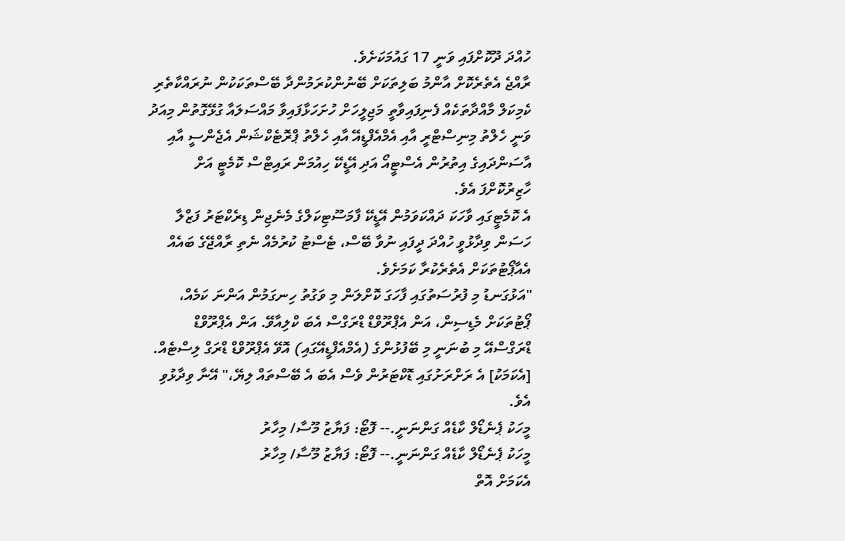ހުއްދަ ދޫކޮށްފައި ވަނީ 17 ގައުމަކަށެވެ.
ރާއްޖެ އެތެރެކޮށް އާންމު ބަލިތަކަށް ބޭނުންކުރަމުންދާ ބޭސްތަކަކުން ނުރައްކާތެރި ކެމިކަލް މާއްދާތަކެއް ފެނިފައިވާތީ މަޖިލީހަށް ހުށަހަޅާފައިވާ މައްސަލައާ ގުޅޭގޮތުން މިއަދު ވަނީ ހެލްތު މިނިސްޓްރީ އާއި އެމްއެފްޑީއޭ އާއި ހެލްތު ޕްރޮޓެކްޝަން އެޖެންސީ އާއި އާސަންދައިގެ އިތުރުން އެސްޓީއޯ އަދި އޭޑީކޭ ހިއުމަން ރައިޓްސް ކޮމެޓީ އަށް ހާޒިރުކޮށްފަ އެވެ.
އެ ކޮމެޓީގައި ވާހަކަ ދައްކަވަމުން އޭޑީކޭ ފާމަސޫޓިކަލްގެ މެނެޖިން ޑިރެކްޓަރު ފަޒްލާ ހަސަން ވިދާޅުވީ ހުއްދަ ދީފައި ނުވާ ބޭސް، ޓެސްޓު ކުރުމެއް ނެތި ރާއްޖޭގެ ބައެއް އެއާޕޯޓުތަކަށް އެތެރެކުރާ ކަމަށެވެ.
"އަޅުގަނޑު މި ފުރުސަތުގައި ފާހަގަ ކޮށްލަން މި ވަގުތު ހިނގަމުން އަންނަ ކަމެއް، ޕޯޓުތަކަށް މެޑިސިން، އަން އެޕްރޫވްޑް ޑްރަގްސް އެބަ ކްލިއާވޭ. އަން އެޕްރޫވްޑް ޑްރަގްސްއޭ މި ބުނަނީ މި ބޭފުޅުންގެ (އެމްއެފްޑީއޭގައި) އޮވޭ އެޕްރޫވްޑް ޑްރަގް ލިސްޓެއް. [އެކަމަކު] އެ ރަށްރަށުގައި ޑޮކްޓަރުން ވެސް އެބަ އެ ބޭސްތައް ލިޔޭ،" އޭނާ ވިދާޅުވި އެވެ.
މީހަކު ޕެނެޑޯލް ކާޑެއް ގަންނަނީ.-- ފޮޓޯ: ފަޔާޒު މޫސާ/ މިހާރު
މީހަކު ޕެނެޑޯލް ކާޑެއް ގަންނަނީ.-- ފޮޓޯ: ފަޔާޒު މޫސާ/ މިހާރު
އެކަމަށް އޮތް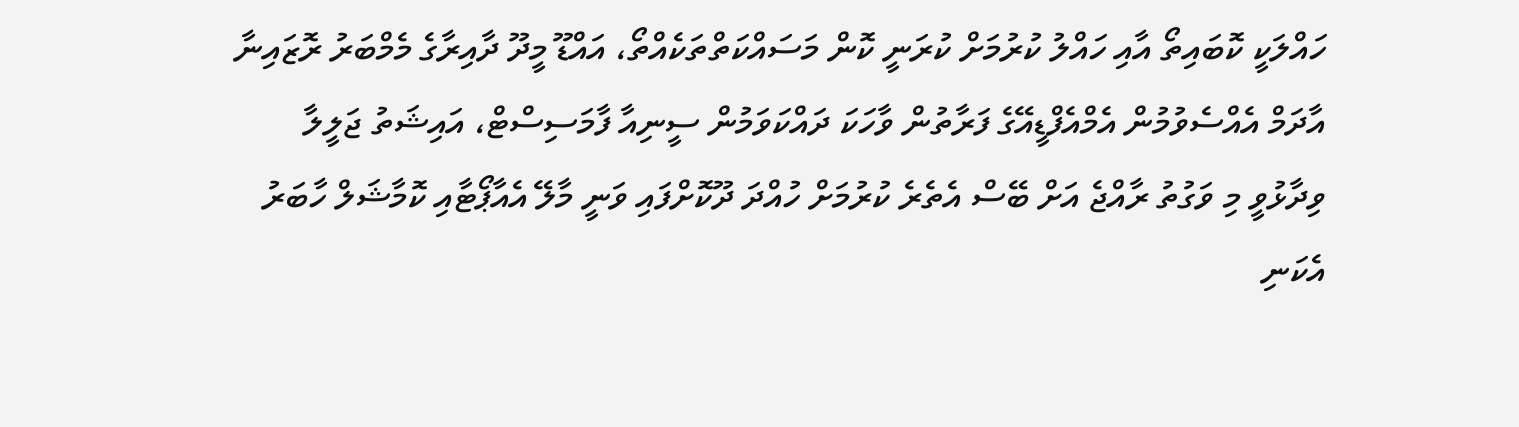ހައްލަކީ ކޮބައިތޯ އާއި ހައްލު ކުރުމަށް ކުރަނީ ކޮން މަސައްކަތްތަކެއްތޯ، އައްޑޫ މީދޫ ދާއިރާގެ މެމްބަރު ރޮޒައިނާ އާދަމް އެއްސެވުމުން އެމްއެފްޑީއޭގެ ފަރާތުން ވާހަކަ ދައްކަވަމުން ސީނިއާ ފާމަސިސްޓް، އައިޝަތު ޖަލީލާ ވިދާޅުވީ މި ވަގުތު ރާއްޖެ އަށް ބޭސް އެތެރެ ކުރުމަށް ހުއްދަ ދޫކޮށްފައި ވަނީ މާލޭ އެއާޕޯޓާއި ކޮމާޝަލް ހާބަރު އެކަނި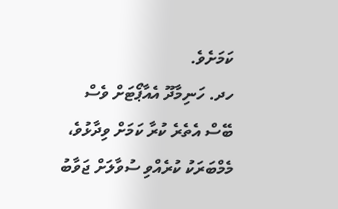ކަމަށެވެ.
ހދ. ހަނިމާދޫ އެއާޕޯޓަށް ވެސް ބޭސް އެތެރެ ކުރާ ކަމަށް ވިދާޅުވެ، މެމްބަރަކު ކުރެއްވި ސުވާލަށް ޖަވާބު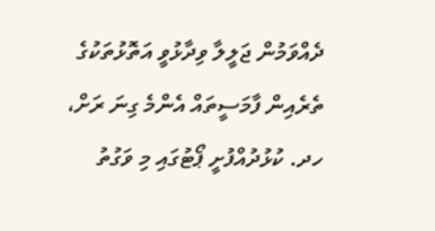ދެއްވަމުން ޖަލީލާ ވިދާޅުވީ އަތޮޅުތަކުގެ ތެރެއިން ފާމަސީތައް އެންމެ ގިނަ ރަށް، ހދ. ކުޅުދުއްފުށީ ޕޯޓުގައި މި ވަގުތު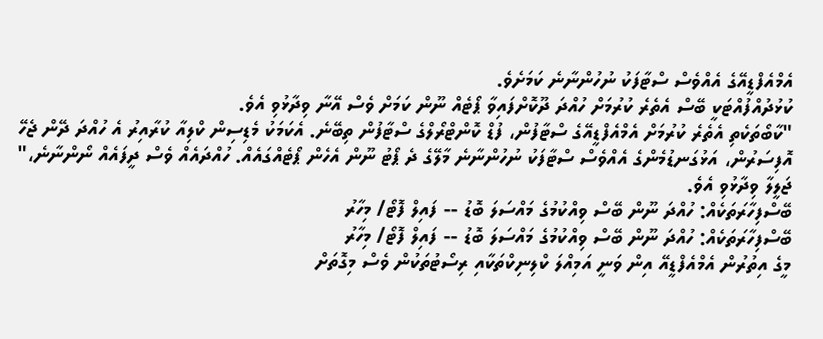އެމްއެފްޑީއޭގެ އެއްވެސް ސްޓާފަކު ނުހުންނާނެ ކަމަށެވެ.
ކުޅުދުއްފުއްޓަކީ ބޭސް އެތެރެ ކުރުމަށް ހުއްދަ ދޫކޮށްފައިވާ ޕޯޓެއް ނޫން ކަމަށް ވެސް އޭނާ ވިދާޅުވި އެވެ.
"ކާބޯތަކެތި އެތެރެ ކުރުމަށް އެމްއެފްޑީއޭގެ ސްޓާފުން، ފުޑް ކޮންޓްރޯލްގެ ސްޓާފުން ތިބޭނެ. އެކަމަކު މެޑިސިން ކްލިއާ ކުރާއިރު އެ ހުއްދަ ދޭން ޖެހޭ އޮފިސަރުން، އަޅުގަނޑުމެންގެ އެއްވެސް ސްޓާފަކު ނުހުންނާނެ މާލޭގެ ދެ ޕޯޓު ނޫން އެހެން ޕޯޓެއްގައެއް. ހުއްދައެއް ވެސް ދީފައެއް ނޯންނާނެ،" ޖަލީލާ ވިދާޅުވި އެވެ.
ބޭސްފިހާރަތަކެއް: ހުއްދަ ނޫން ބޭސް ވިއްކުމުގެ މައްސަލަ ބޮޑު -- ފައިލް ފޮޓޯ/ މިހާރު
ބޭސްފިހާރަތަކެއް: ހުއްދަ ނޫން ބޭސް ވިއްކުމުގެ މައްސަލަ ބޮޑު -- ފައިލް ފޮޓޯ/ މިހާރު
މީގެ އިތުރުން އެމްއެފްޑީއޭ އިން ވަނީ އަމިއްލަ ކްލިނިކްތަކާއި ރިސޯޓުތަކުން ވެސް މިގޮތަށް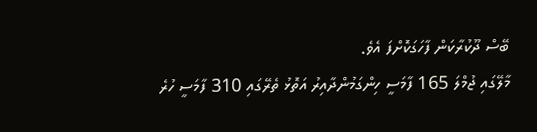ބޭސް ދޫކުރާކަން ފާހަގަކޮށްފަ އެވެ.
މާލޭގައި ޖުމްލަ 165 ފާމަސީ ހިންގަމުންދާއިރު އަތޮޅު ތެރޭގައި 310 ފާމަސީ ހުރެ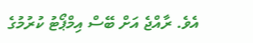އެވެ. ރާއްޖެ އަށް ބޭސް އިމްޕޯޓު ކުރުމުގެ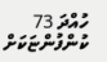ހުއްދަ 73 ކުންފުންޏަކަށް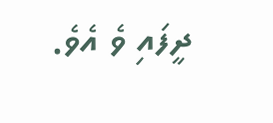ދީފައި ވެ އެވެ.